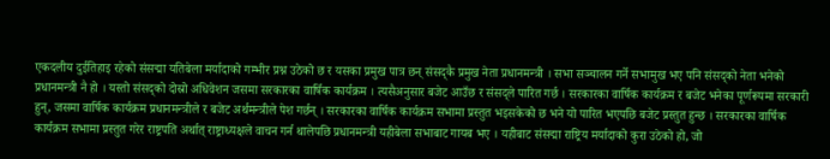एकदलीय दुईतिहाइ रहेको संसद्मा यतिबेला मर्यादाको गम्भीर प्रश्न उठेको छ र यसका प्रमुख पात्र छन् संसद्कै प्रमुख नेता प्रधानमन्त्री । सभा सञ्चालन गर्ने सभामुख भए पनि संसद्को नेता भनेको प्रधानमन्त्री नै हो । यस्तो संसद्को दोस्रो अधिवेशन जसमा सरकारका वार्षिक कार्यक्रम । त्यसैअनुसार बजेट आउँछ र संसद्ले पारित गर्छ । सरकारका वार्षिक कार्यक्रम र बजेट भनेका पूर्णरूपमा सरकारी हुन्, जसमा वार्षिक कार्यक्रम प्रधानमन्त्रीले र बजेट अर्थमन्त्रीले पेश गर्छन् । सरकारका वार्षिक कार्यक्रम सभामा प्रस्तुत भइसकेको छ भने यो पारित भएपछि बजेट प्रस्तुत हुन्छ । सरकारका वार्षिक कार्यक्रम सभामा प्रस्तुत गरेर राष्ट्रपति अर्थात् राष्ट्राध्यक्षले वाचन गर्न थालेपछि प्रधानमन्त्री यहीबेला सभाबाट गायब भए । यहीबाट संसद्मा राष्ट्रिय मर्यादाको कुरा उठेको हो, जो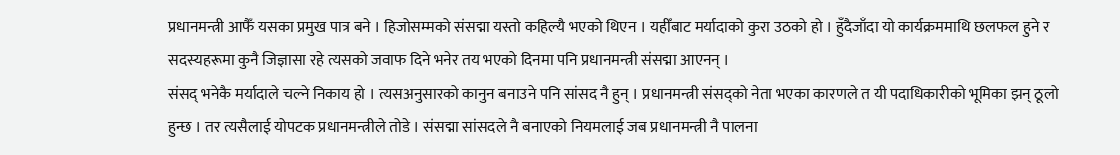प्रधानमन्त्री आफैँ यसका प्रमुख पात्र बने । हिजोसम्मको संसद्मा यस्तो कहिल्यै भएको थिएन । यहीँबाट मर्यादाको कुरा उठको हो । हुँदैजाँदा यो कार्यक्रममाथि छलफल हुने र सदस्यहरूमा कुनै जिज्ञासा रहे त्यसको जवाफ दिने भनेर तय भएको दिनमा पनि प्रधानमन्त्री संसद्मा आएनन् ।
संसद् भनेकै मर्यादाले चल्ने निकाय हो । त्यसअनुसारको कानुन बनाउने पनि सांसद नै हुन् । प्रधानमन्त्री संसद्को नेता भएका कारणले त यी पदाधिकारीको भूमिका झन् ठूलो हुन्छ । तर त्यसैलाई योपटक प्रधानमन्त्रीले तोडे । संसद्मा सांसदले नै बनाएको नियमलाई जब प्रधानमन्त्री नै पालना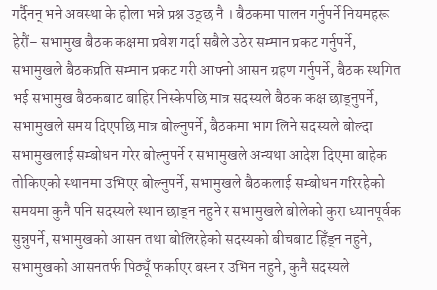गर्दैनन् भने अवस्था के होला भन्ने प्रश्न उठ्छ नै । बैठकमा पालन गर्नुपर्ने नियमहरू हेरौं– सभामुख बैठक कक्षमा प्रवेश गर्दा सबैले उठेर सम्मान प्रकट गर्नुपर्ने, सभामुखले बैठकप्रति सम्मान प्रकट गरी आफ्नो आसन ग्रहण गर्नुपर्ने, बैठक स्थगित भई सभामुख बैठकबाट बाहिर निस्केपछि मात्र सदस्यले बैठक कक्ष छाड्नुपर्ने, सभामुखले समय दिएपछि मात्र बोल्नुपर्ने, बैठकमा भाग लिने सदस्यले बोल्दा सभामुखलाई सम्बोधन गरेर बोल्नुपर्ने र सभामुखले अन्यथा आदेश दिएमा बाहेक तोकिएको स्थानमा उभिएर बोल्नुपर्ने, सभामुखले बैठकलाई सम्बोधन गरिरहेको समयमा कुनै पनि सदस्यले स्थान छाड्न नहुने र सभामुखले बोलेको कुरा ध्यानपूर्वक सुन्नुपर्ने, सभामुखको आसन तथा बोलिरहेको सदस्यको बीचबाट हिँड्न नहुने, सभामुखको आसनतर्फ पिठ्यूँ फर्काएर बस्न र उभिन नहुने, कुनै सदस्यले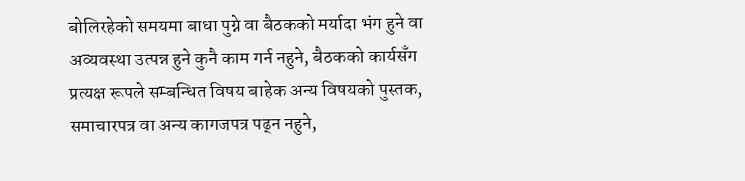बोलिरहेको समयमा बाधा पुग्ने वा बैठकको मर्यादा भंग हुने वा अव्यवस्था उत्पन्न हुने कुनै काम गर्न नहुने, बैठकको कार्यसँग प्रत्यक्ष रूपले सम्बन्धित विषय बाहेक अन्य विषयको पुस्तक, समाचारपत्र वा अन्य कागजपत्र पढ्न नहुने,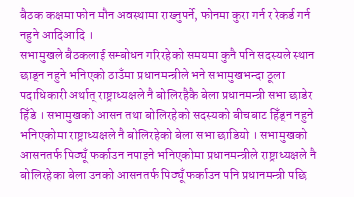बैठक कक्षमा फोन मौन अवस्थामा राख्नुपर्ने, फोनमा कुरा गर्न र रेकर्ड गर्न नहुने आदिआदि ।
सभामुखले बैठकलाई सम्बोधन गरिरहेको समयमा कुनै पनि सदस्यले स्थान छाड्न नहुने भनिएको ठाउँमा प्रधानमन्त्रीले भने सभामुखभन्दा ठूला पदाधिकारी अर्थात् राष्ट्राध्यक्षले नै बोलिरहैकै बेला प्रधानमन्त्री सभा छाडेर हिँडे । सभामुखको आसन तथा बोलिरहेको सदस्यको बीचबाट हिँड्न नहुने भनिएकोमा राष्ट्राध्यक्षले नै बोलिरहेको बेला सभा छाडियो । सभामुखको आसनतर्फ पिठ्यूँ फर्काउन नपाइने भनिएकोमा प्रधानमन्त्रीले राष्ट्राध्यक्षले नै बोलिरहेका बेला उनको आसनतर्फ पिठ्यूँ फर्काउन पनि प्रधानमन्त्री पछि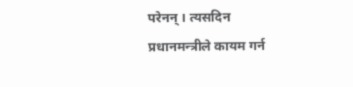परेनन् । त्यसदिन प्रधानमन्त्रीले कायम गर्न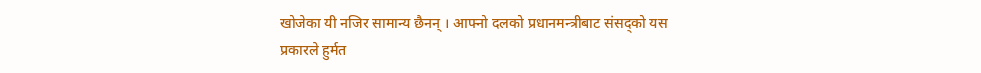खोजेका यी नजिर सामान्य छैनन् । आफ्नो दलको प्रधानमन्त्रीबाट संसद्को यस प्रकारले हुर्मत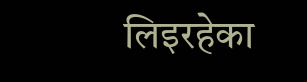लिइरहेका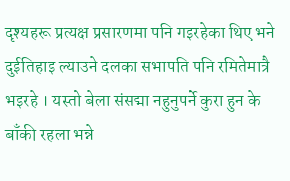दृश्यहरू प्रत्यक्ष प्रसारणमा पनि गइरहेका थिए भने दुईतिहाइ ल्याउने दलका सभापति पनि रमितेमात्रै भइरहे । यस्तो बेला संसद्मा नहुनुपर्ने कुरा हुन के बाँकी रहला भन्ने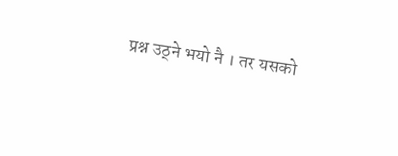प्रश्न उठ्ने भयो नै । तर यसको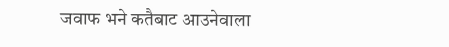जवाफ भने कतैबाट आउनेवाला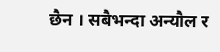छैन । सबैभन्दा अन्यौल र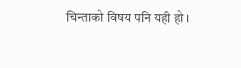चिन्ताको विषय पनि यही हो ।